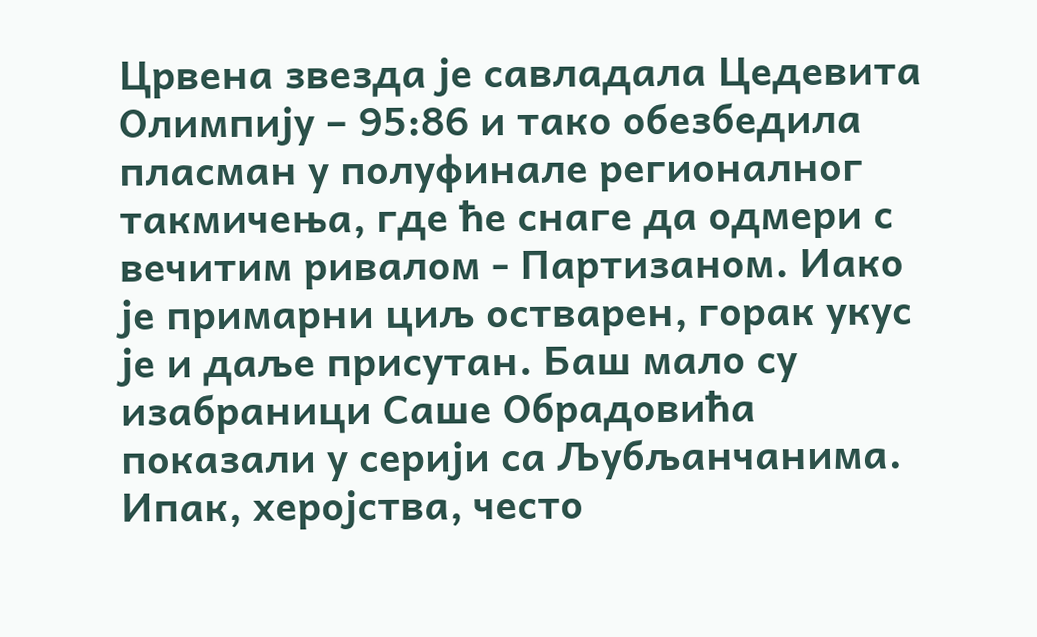Црвена звезда је савладала Цедевита Олимпију – 95:86 и тако обезбедила пласман у полуфинале регионалног такмичења, где ће снаге да одмери с вечитим ривалом - Партизаном. Иако је примарни циљ остварен, горак укус је и даље присутан. Баш мало су изабраници Саше Обрадовића показали у серији са Љубљанчанима. Ипак, херојства, често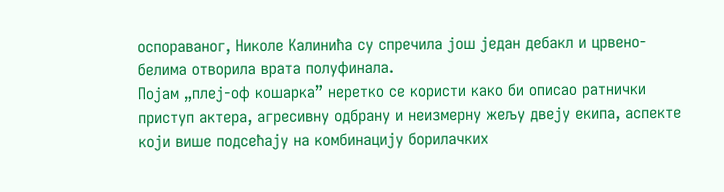оспораваног, Николе Калинића су спречила још један дебакл и црвено-белима отворила врата полуфинала.
Појам „плеј-оф кошарка” неретко се користи како би описао ратнички приступ актера, агресивну одбрану и неизмерну жељу двеју екипа, аспекте који више подсећају на комбинацију борилачких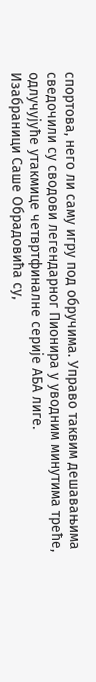спортова, него ли саму игру под обручима. Управо таквим дешавањима сведочили су сводови легендарног Пионира у уводним минутима треће, одлучујуће утакмице четвртфиналне серије АБА лиге.
Изабраници Саше Обрадовића су,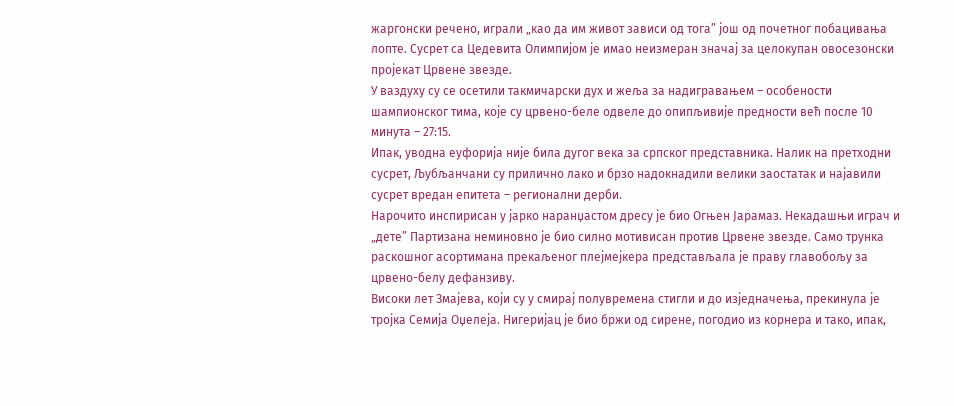жаргонски речено, играли „као да им живот зависи од тога” још од почетног побацивања лопте. Сусрет са Цедевита Олимпијом је имао неизмеран значај за целокупан овосезонски пројекат Црвене звезде.
У ваздуху су се осетили такмичарски дух и жеља за надигравањем – особености шампионског тима, које су црвено-беле одвеле до опипљивије предности већ после 10 минута – 27:15.
Ипак, уводна еуфорија није била дугог века за српског представника. Налик на претходни сусрет, Љубљанчани су прилично лако и брзо надокнадили велики заостатак и најавили сусрет вредан епитета – регионални дерби.
Нарочито инспирисан у јарко наранџастом дресу је био Огњен Јарамаз. Некадашњи играч и „дете” Партизана неминовно је био силно мотивисан против Црвене звезде. Само трунка раскошног асортимана прекаљеног плејмејкера представљала је праву главобољу за црвено-белу дефанзиву.
Високи лет Змајева, који су у смирај полувремена стигли и до изједначења, прекинула је тројка Семија Оџелеја. Нигеријац је био бржи од сирене, погодио из корнера и тако, ипак,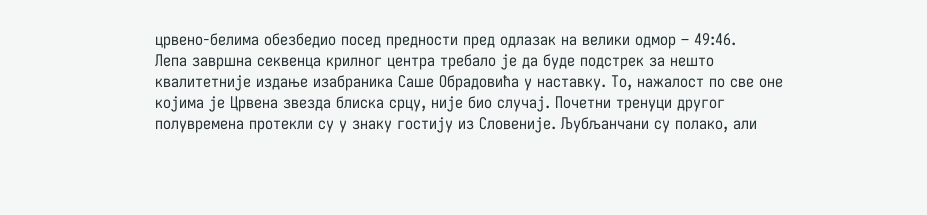црвено-белима обезбедио посед предности пред одлазак на велики одмор – 49:46.
Лепа завршна секвенца крилног центра требало је да буде подстрек за нешто квалитетније издање изабраника Саше Обрадовића у наставку. То, нажалост по све оне којима је Црвена звезда блиска срцу, није био случај. Почетни тренуци другог полувремена протекли су у знаку гостију из Словеније. Љубљанчани су полако, али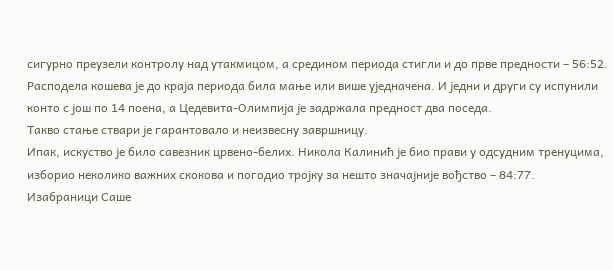сигурно преузели контролу над утакмицом, а средином периода стигли и до прве предности – 56:52.
Расподела кошева је до краја периода била мање или више уједначена. И једни и други су испунили конто с још по 14 поена, а Цедевита-Олимпија је задржала предност два поседа.
Такво стање ствари је гарантовало и неизвесну завршницу.
Ипак, искуство је било савезник црвено-белих. Никола Калинић је био прави у одсудним тренуцима, изборио неколико важних скокова и погодио тројку за нешто значајније вођство – 84:77.
Изабраници Саше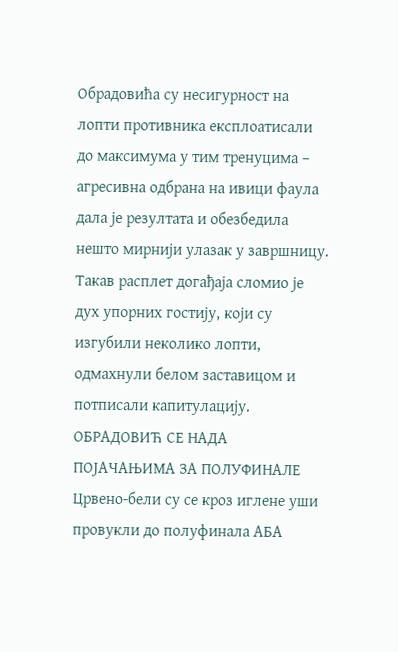Обрадовића су несигурност на лопти противника експлоатисали до максимума у тим тренуцима – агресивна одбрана на ивици фаула дала је резултата и обезбедила нешто мирнији улазак у завршницу.
Такав расплет догађаја сломио је дух упорних гостију, који су изгубили неколико лопти, одмахнули белом заставицом и потписали капитулацију.
ОБРАДОВИЋ СЕ НАДА ПОЈАЧАЊИМА ЗА ПОЛУФИНАЛЕ
Црвено-бели су се кроз иглене уши провукли до полуфинала АБА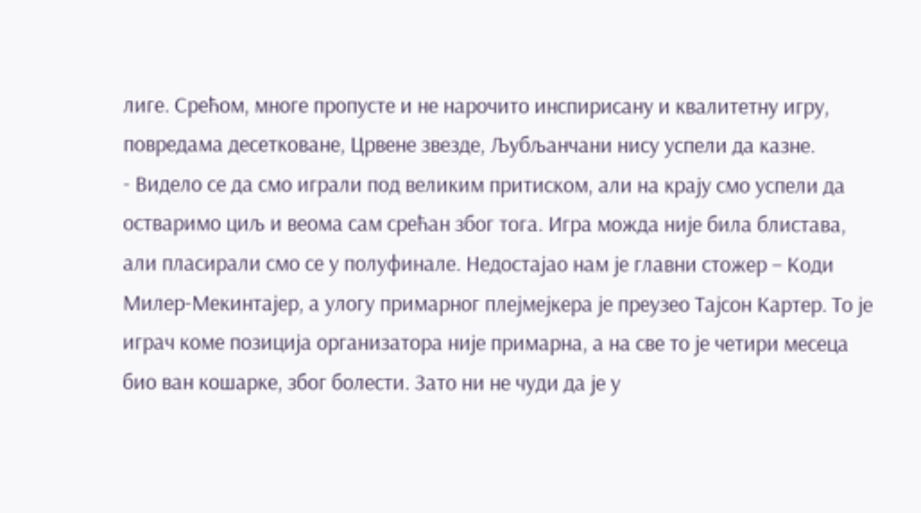лиге. Срећом, многе пропусте и не нарочито инспирисану и квалитетну игру, повредама десетковане, Црвене звезде, Љубљанчани нису успели да казне.
- Видело се да смо играли под великим притиском, али на крају смо успели да остваримо циљ и веома сам срећан због тога. Игра можда није била блистава, али пласирали смо се у полуфинале. Недостајао нам је главни стожер – Коди Милер-Мекинтајер, а улогу примарног плејмејкера је преузео Тајсон Картер. То је играч коме позиција организатора није примарна, а на све то је четири месеца био ван кошарке, због болести. Зато ни не чуди да је у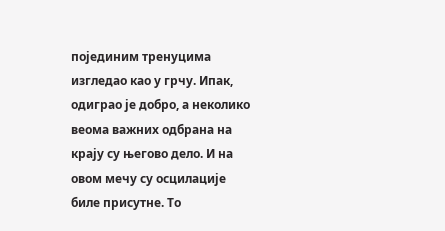појединим тренуцима изгледао као у грчу. Ипак, одиграо је добро, а неколико веома важних одбрана на крају су његово дело. И на овом мечу су осцилације биле присутне. То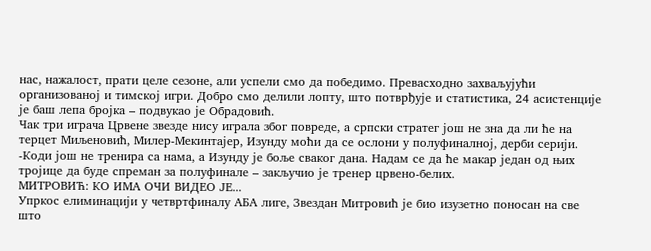нас, нажалост, прати целе сезоне, али успели смо да победимо. Превасходно захваљујући организованој и тимској игри. Добро смо делили лопту, што потврђује и статистика, 24 асистенције је баш лепа бројка – подвукао је Обрадовић.
Чак три играча Црвене звезде нису играла због повреде, а српски стратег још не зна да ли ће на терцет Миљеновић, Милер-Мекинтајер, Изунду моћи да се ослони у полуфиналној, дерби серији.
-Коди још не тренира са нама, а Изунду је боље сваког дана. Надам се да ће макар један од њих тројице да буде спреман за полуфинале – закључио је тренер црвено-белих.
МИТРОВИЋ: КО ИМА ОЧИ ВИДЕО ЈЕ...
Упркос елиминацији у четвртфиналу АБА лиге, Звездан Митровић је био изузетно поносан на све што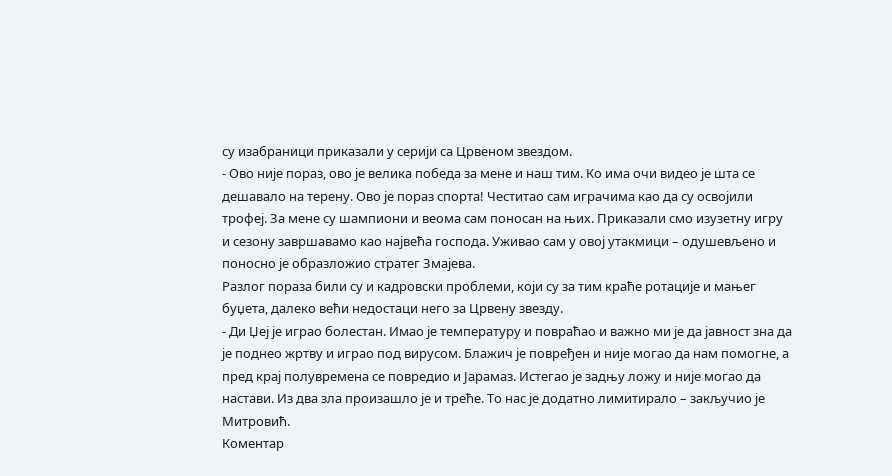су изабраници приказали у серији са Црвеном звездом.
- Ово није пораз, ово је велика победа за мене и наш тим. Ко има очи видео је шта се дешавало на терену. Ово је пораз спорта! Честитао сам играчима као да су освојили трофеј. За мене су шампиони и веома сам поносан на њих. Приказали смо изузетну игру и сезону завршавамо као највећа господа. Уживао сам у овој утакмици – одушевљено и поносно је образложио стратег Змајева.
Разлог пораза били су и кадровски проблеми, који су за тим краће ротације и мањег буџета, далеко већи недостаци него за Црвену звезду.
- Ди Џеј је играо болестан. Имао је температуру и повраћао и важно ми је да јавност зна да је поднео жртву и играо под вирусом. Блажич је повређен и није могао да нам помогне, а пред крај полувремена се повредио и Јарамаз. Истегао је задњу ложу и није могао да настави. Из два зла произашло је и треће. То нас је додатно лимитирало – закључио је Митровић.
Комeнтар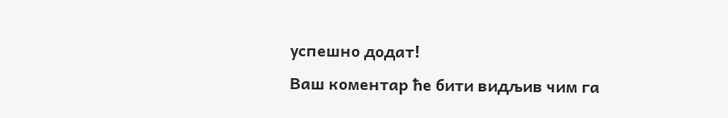успeшно додат!
Ваш комeнтар ћe бити видљив чим га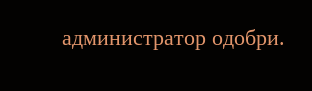администратор одобри.